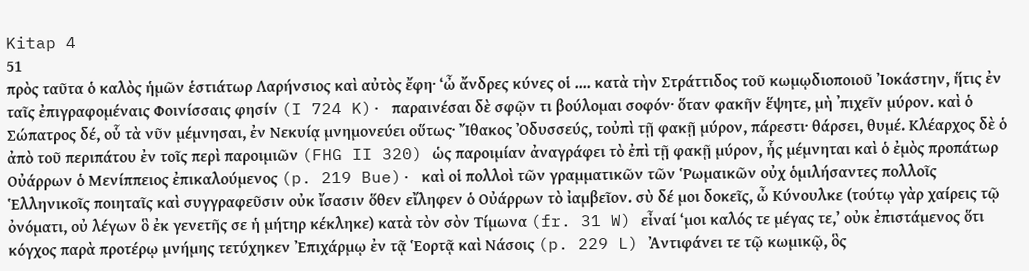Kitap 4
51
πρὸς ταῦτα ὁ καλὸς ἡμῶν ἑστιάτωρ Λαρήνσιος καὶ αὐτὸς ἔφη· ‘ὦ ἄνδρες κύνες οἱ .... κατὰ τὴν Στράττιδος τοῦ κωμῳδιοποιοῦ Ἰοκάστην, ἥτις ἐν ταῖς ἐπιγραφομέναις Φοινίσσαις φησίν (I 724 K)· παραινέσαι δὲ σφῷν τι βούλομαι σοφόν· ὅταν φακῆν ἕψητε, μὴ ᾽πιχεῖν μύρον. καὶ ὁ Σώπατρος δέ, οὗ τὰ νῦν μέμνησαι, ἐν Νεκυίᾳ μνημονεύει οὕτως· Ἴθακος Ὀδυσσεύς, τοὐπὶ τῇ φακῇ μύρον, πάρεστι· θάρσει, θυμέ. Κλέαρχος δὲ ὁ ἀπὸ τοῦ περιπάτου ἐν τοῖς περὶ παροιμιῶν (FHG II 320) ὡς παροιμίαν ἀναγράφει τὸ ἐπὶ τῇ φακῇ μύρον, ἧς μέμνηται καὶ ὁ ἐμὸς προπάτωρ Οὐάρρων ὁ Μενίππειος ἐπικαλούμενος (p. 219 Bue)· καὶ οἱ πολλοὶ τῶν γραμματικῶν τῶν Ῥωμαικῶν οὐχ ὁμιλήσαντες πολλοῖς Ἑλληνικοῖς ποιηταῖς καὶ συγγραφεῦσιν οὐκ ἴσασιν ὅθεν εἴληφεν ὁ Οὐάρρων τὸ ἰαμβεῖον. σὺ δέ μοι δοκεῖς, ὦ Κύνουλκε (τούτῳ γὰρ χαίρεις τῷ ὀνόματι, οὐ λέγων ὃ ἐκ γενετῆς σε ἡ μήτηρ κέκληκε) κατὰ τὸν σὸν Τίμωνα (fr. 31 W) εἶναί ‘μοι καλός τε μέγας τε,’ οὐκ ἐπιστάμενος ὅτι κόγχος παρὰ προτέρῳ μνήμης τετύχηκεν Ἐπιχάρμῳ ἐν τᾷ Ἑορτᾷ καὶ Νάσοις (p. 229 L) Ἀντιφάνει τε τῷ κωμικῷ, ὃς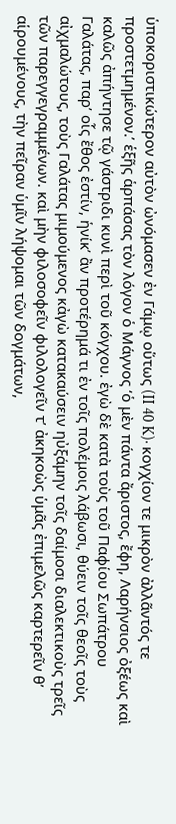ὑποκοριστικώτερον αὐτὸν ὠνόμασεν ἐν Γάμῳ οὕτως (II 40 K)· κογχίον τε μικρὸν ἀλλᾶντός τε προστετμημένον.’ ἑξῆς ἁρπάσας τὸν λόγον ὁ Μάγνος ‘ὁ μὲν πάντα ἄριστος, ἔφη, Λαρήνσιος ὀξέως καὶ καλῶς ἀπήντησε τῷ γάστριδι κυνὶ περὶ τοῦ κόγχου. ἐγὼ δὲ κατὰ τοὺς τοῦ Παφίου Σωπάτρου Γαλάτας, παρ’ οἷς ἔθος ἐστίν, ἡνίκ’ ἂν προτέρημά τι ἐν τοῖς πολέμοις λάβωσι, θύειν τοῖς θεοῖς τοὺς αἰχμαλώτους, τοὺς Γαλάτας μιμούμενος κἀγὼ κατακαύσειν ηὐξάμην τοῖς δαίμοσι διαλεκτικοὺς τρεῖς τῶν παρεγγεγραμμένων. καὶ μὴν φιλοσοφεῖν φιλολογεῖν τ’ ἀκηκοὼς ὑμᾶς ἐπιμελῶς καρτερεῖν θ’ αἱρουμένους, τὴν πεῖραν ὑμῖν λήψομαι τῶν δογμάτων,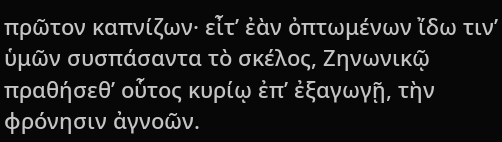πρῶτον καπνίζων· εἶτ’ ἐὰν ὀπτωμένων ἴδω τιν’ ὑμῶν συσπάσαντα τὸ σκέλος, Ζηνωνικῷ πραθήσεθ’ οὗτος κυρίῳ ἐπ’ ἐξαγωγῇ, τὴν φρόνησιν ἀγνοῶν.